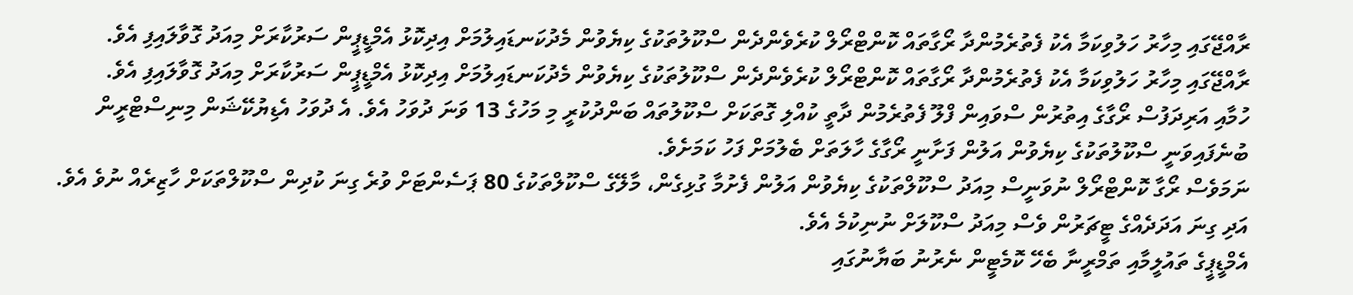ރާއްޖޭގައި މިހާރު ހަލުވިކަމާ އެކު ފެތުރެމުންދާ ރޯގާތައް ކޮންޓްރޯލް ކުރެވެންދެން ސްކޫލުތަކުގެ ކިޔެވުން މެދުކަނޑައިލުމަށް އިދިކޮޅު އެމްޑީޕީން ސަރުކާރަށް މިއަދު ގޮވާލައިފި އެވެ.
ރާއްޖޭގައި މިހާރު ހަލުވިކަމާ އެކު ފެތުރެމުންދާ ރޯގާތައް ކޮންޓްރޯލް ކުރެވެންދެން ސްކޫލުތަކުގެ ކިޔެވުން މެދުކަނޑައިލުމަށް އިދިކޮޅު އެމްޑީޕީން ސަރުކާރަށް މިއަދު ގޮވާލައިފި އެވެ.
ހުމާއި އަރިދަފުސް ރޯގާގެ އިތުރުން ސްވައިން ފްލޫ ފެތުރެމުން ދާތީ ކުއްލި ގޮތަކަށް ސްކޫލުތައް ބަންދުކުރީ މި މަހުގެ 13 ވަނަ ދުވަހު އެވެ. އެ ދުވަހު އެޑިޔުކޭޝަން މިނިސްޓްރީން ބުނެފައިވަނީ ސްކޫލުތަކުގެ ކިޔެވުން އަލުން ފަށާނީ ރޯގާގެ ހާލަތަށް ބެލުމަށް ފަހު ކަމަށެވެ.
ނަމަވެސް ރޯގާ ކޮންޓްރޯލް ނުވަނީސް މިއަދު ސްކޫލްތަކުގެ ކިޔެވުން އަލުން ފެށުމާ ގުޅިގެން، މާލޭގެ ސްކޫލްތަކުގެ 80 ޕަސެންޓަށް ވުރެ ގިނަ ކުދިން ސްކޫލްތަކަށް ހާޒިރެއް ނުވެ އެވެ. އަދި ގިނަ އަދަދެއްގެ ޓީޗަރުން ވެސް މިއަދު ސްކޫލަށް ނުނިކުމެ އެވެ.
އެމްޑީޕީގެ ތައުލީމާއި ތަމްރީނާ ބެހޭ ކޮމެޓީން ނެރުނު ބަޔާނުގައި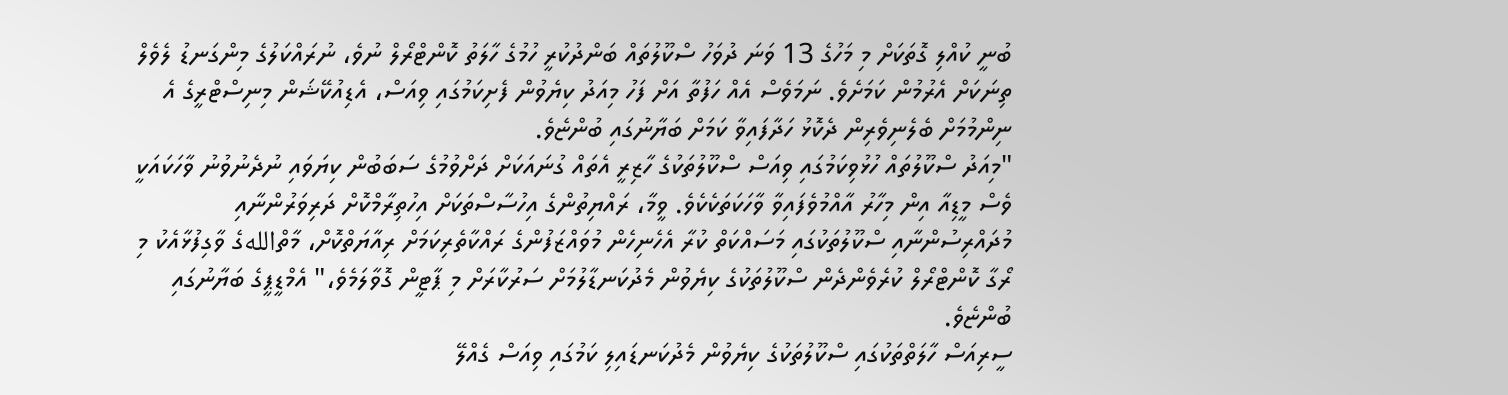ބުނީ ކުއްލި ގޮތަކަށް މި މަހުގެ 13 ވަނަ ދުވަހު ސްކޫލުތައް ބަންދުކުރީ ހުމުގެ ހާލަތު ކޮންޓްރޯލް ނުވެ، ނުރައްކަލުގެ މިންގަނޑު ލެވެލް ތިނަކަށް އެރުމުން ކަމަށެވެ. ނަމަވެސް އެއް ހަފުތާ އަށް ފަހު މިއަދު ކިޔެވުން ފެށިކަމުގައި ވިއަސް، އެޑިއުކޭޝަން މިނިސްޓްރީގެ އެ ނިންމުމަށް ބެލެނިވެރިން ދެކޮޅު ހަދާފައިވާ ކަމަށް ބަޔާނުގައި ބުންޏެވެ.
"މިއަދު ސްކޫލުތައް ހުޅުވިކަމުގައި ވިއަސް ސްކޫލުތަކުގެ ހާޒިރީ އެތައް ގުނައަކަށް ދަށްވުމުގެ ސަބަބުން ކިޔަވައި ނުދެނުވުނު ވާހަކައަކީ ވެސް މީޑިއާ އިން މިހާރު އާއްމުވެފައިވާ ވާހަކަތަކެކެވެ. ވީމާ، ރައްޔިތުންގެ އިހުސާސްތަކަށް އިހުތިރާމްކޮށް ދަރިވަރުންނާއި މުދައްރިސުންނާއި ސްކޫލުތަކުގައި މަސައްކަތް ކުރާ އެހެނިހެން މުވައްޒަފުންގެ ރައްކާތެރިކަމަށް ރިއާޔަތްކޮށް، މާތްاللهގެ ވާގިފުޅާއެކު މި ރޯގާ ކޮންޓްރޯލް ކުރެވެންދެން ސްކޫލުތަކުގެ ކިޔެވުން މެދުކަނޑާލުމަށް ސަރުކާރަށް މި ޕާޓީން ގޮވާލަމެވެ،" އެމްޑީޕީގެ ބަޔާނުގައި ބުންޏެވެ.
ސީރިއަސް ހާލަތްތަކުގައި ސްކޫލުތަކުގެ ކިޔެވުން މެދުކަނޑައިލި ކަމުގައި ވިއަސް ގެއްލޭ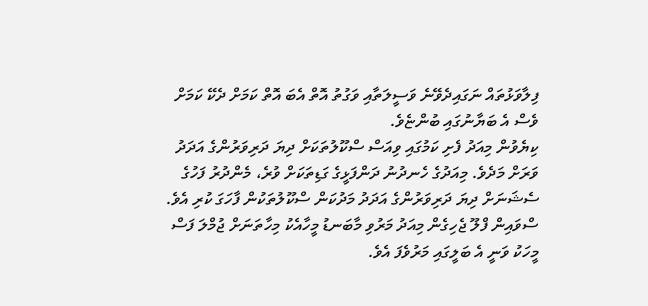ފިލާވަޅުތައް ނަގައިދެވޭނެ ވަސީލަތާއި ވަގުތު އޮތް އެބަ އޮތް ކަމަށް ދެކޭ ކަމަށް ވެސް އެ ބަޔާނުގައި ބުންޏެވެ.
ކިޔެވުން މިއަދު ފެށި ކަމުގައި ވިއަސް ސްކޫލުތަކަށް ދިޔަ ދަރިވަރުންގެ އަދަދު ވަރަށް މަދެވެ. މިއަދުގެ ހެނދުނު ދަންފަޅީގެ ގަޑިތަކަށް ވުރެ، މެންދުރު ފަހުގެ ސެޝަނަށް ދިޔަ ދަރިވަރުންގެ އަދަދު މަދުކަން ސްކޫލުތަކުން ފާހަގަ ކުރި އެވެ.
ސްވައިން ފްލޫ ޖެހިގެން މިއަދު މަރުވި މާބަނޑު މީހާއެކު މިހާތަނަށް ޖުމްލަ ފަސް މީހަކު ވަނީ އެ ބަލީގައި މަރުވެފަ އެވެ.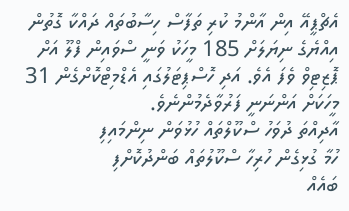އެޗްޕީއޭ އިން އާންމު ކުރި ތަފާސް ހިސާބުތައް ދައްކާ ގޮތުން އިއްޔެގެ ނިޔަލަށް 185 މީހަކު ވަނީ ސްވައިން ފްލޫ އަށް ޕޮޒިޓިވް ވެފަ އެވެ. އަދި ހޮސްޕިޓަލުގައި އެޑްމިޓްކޮށްގެން 31 މީހަކަށް އަންނަނީ ފަރުވާދެމުންނެވެ.
އާދިއްތަ ދުވަހު ސްކޫލްތައް ހުޅުވަން ނިންމައިފި
ހުމާ ގުޅިގެން ހުރިހާ ސްކޫލުތައް ބަންދުކޮށްފި
ބައެއް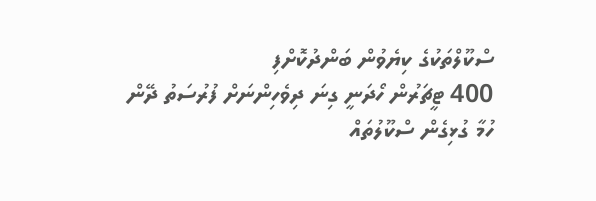ސްކޫލްތަކުގެ ކިޔެވުން ބަންދުކޮށްފި
400 ޓީޗަރުން ހޯދަނީ ގިނަ ދިވެހިންނަށް ފުރުސަތު ދޭން
ހުމާ ގުޅިގެން ސްކޫލުތައް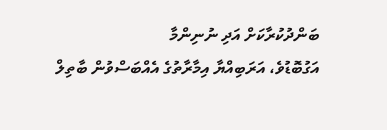ބަންދުކުރާކަށް އަދި ނުނިންމާ
އަގުބޮޑުވެ، އަރަބިއްޔާ އިމާރާތުގެ އެއްބަސްވުން ބާތިލް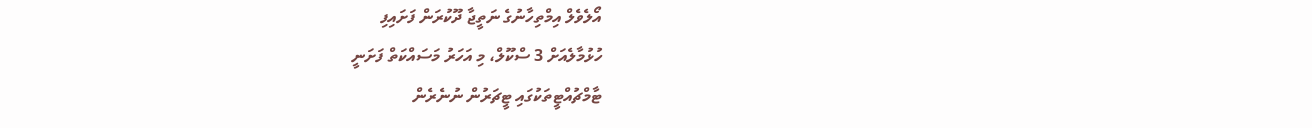އޯލެވެލް އިމްތިހާނުގެ ނަތީޖާ ދޫކުރަން ފަށައިފި
ހުޅުމާލެއަށް 3 ސްކޫލް، މި އަހަރު މަސައްކަތް ފަށަނީ
ޓާމްޗުއްޓީތަކުގައި ޓީޗަރުން ނުނެރެން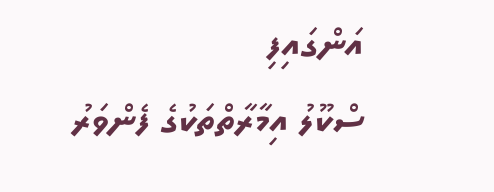އަންގައިފި
ސްކޫލު އިމާރާތްތަކުގެ ފެންވަރު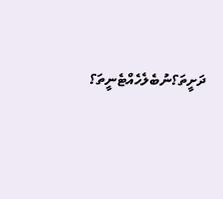ދަށީތަ؟ނުބެލެހެއްޓެނީތަ؟